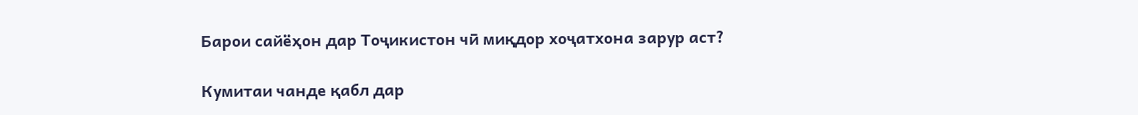Барои сайёҳон дар Тоҷикистон чӣ миқдор хоҷатхона зарур аст?

Кумитаи чанде қабл дар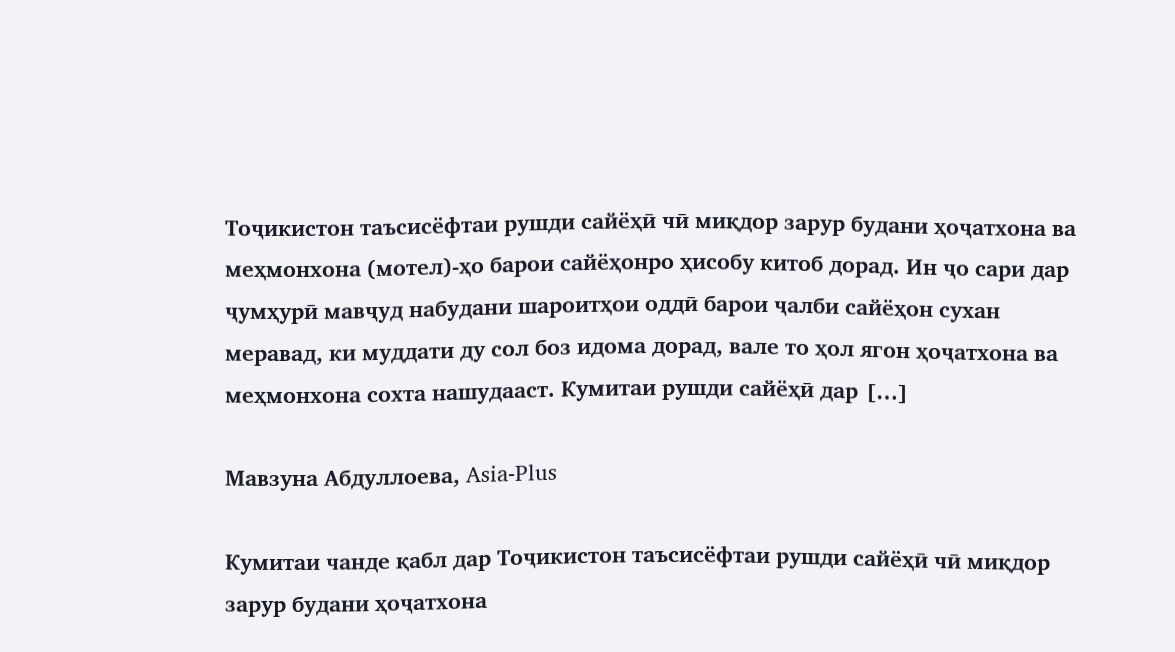Тоҷикистон таъсисёфтаи рушди сайёҳӣ чӣ миқдор зарур будани ҳоҷатхона ва меҳмонхона (мотел)-ҳо барои сайёҳонро ҳисобу китоб дорад. Ин ҷо сари дар ҷумҳурӣ мавҷуд набудани шароитҳои оддӣ барои ҷалби сайёҳон сухан меравад, ки муддати ду сол боз идома дорад, вале то ҳол ягон ҳоҷатхона ва меҳмонхона сохта нашудааст. Кумитаи рушди сайёҳӣ дар […]

Мавзуна Абдуллоева, Asia-Plus

Кумитаи чанде қабл дар Тоҷикистон таъсисёфтаи рушди сайёҳӣ чӣ миқдор зарур будани ҳоҷатхона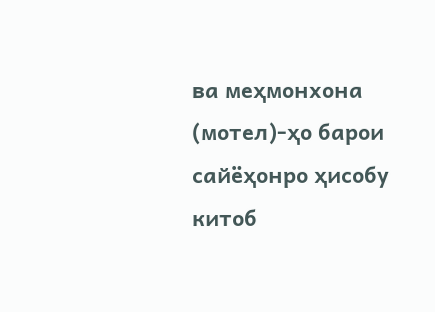ва меҳмонхона (мотел)-ҳо барои сайёҳонро ҳисобу китоб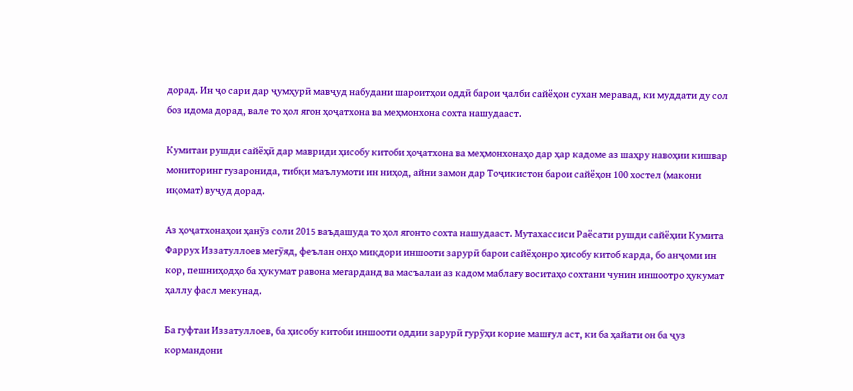дорад. Ин ҷо сари дар ҷумҳурӣ мавҷуд набудани шароитҳои оддӣ барои ҷалби сайёҳон сухан меравад, ки муддати ду сол боз идома дорад, вале то ҳол ягон ҳоҷатхона ва меҳмонхона сохта нашудааст.

Кумитаи рушди сайёҳӣ дар мавриди ҳисобу китоби ҳоҷатхона ва меҳмонхонаҳо дар ҳар кадоме аз шаҳру навоҳии кишвар мониторинг гузаронида, тибқи маълумоти ин ниҳод, айни замон дар Тоҷикистон барои сайёҳон 100 хостел (макони иқомат) вуҷуд дорад.

Аз ҳоҷатхонаҳои ҳанӯз соли 2015 ваъдашуда то ҳол ягонто сохта нашудааст. Мутахассиси Раёсати рушди сайёҳии Кумита Фаррух Иззатуллоев мегӯяд, феълан онҳо миқдори иншооти зарурӣ барои сайёҳонро ҳисобу китоб карда, бо анҷоми ин кор, пешниҳодҳо ба ҳукумат равона мегарданд ва масъалаи аз кадом маблағу воситаҳо сохтани чунин иншоотро ҳукумат ҳаллу фасл мекунад.

Ба гуфтаи Иззатуллоев, ба ҳисобу китоби иншооти оддии зарурӣ гурӯҳи корие машғул аст, ки ба ҳайати он ба ҷуз кормандони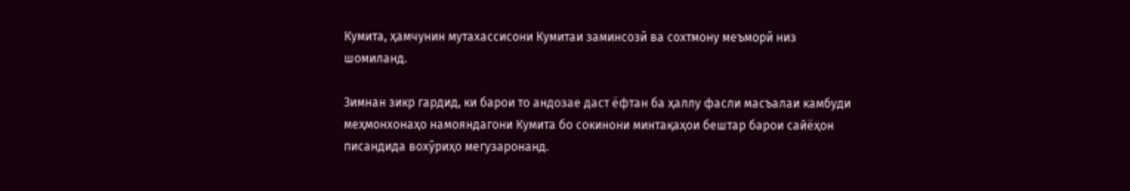Кумита, ҳамчунин мутахассисони Кумитаи заминсозӣ ва сохтмону меъморӣ низ шомиланд.

Зимнан зикр гардид, ки барои то андозае даст ёфтан ба ҳаллу фасли масъалаи камбуди меҳмонхонаҳо намояндагони Кумита бо сокинони минтақаҳои бештар барои сайёҳон писандида вохӯриҳо мегузаронанд.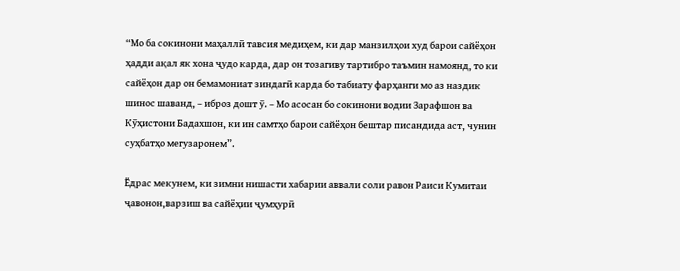“Мо ба сокинони маҳаллӣ тавсия медиҳем, ки дар манзилҳои худ барои сайёҳон ҳадди ақал як хона ҷудо карда, дар он тозагиву тартибро таъмин намоянд, то ки сайёҳон дар он бемамониат зиндагӣ карда бо табиату фарҳанги мо аз наздик шинос шаванд, – иброз дошт ӯ. – Мо асосан бо сокинони водии Зарафшон ва Кӯҳистони Бадахшон, ки ин самтҳо барои сайёҳон бештар писандида аст, чунин суҳбатҳо мегузаронем”.

Ёдрас мекунем, ки зимни нишасти хабарии аввали соли равон Раиси Кумитаи ҷавонон,варзиш ва сайёҳии ҷумҳурӣ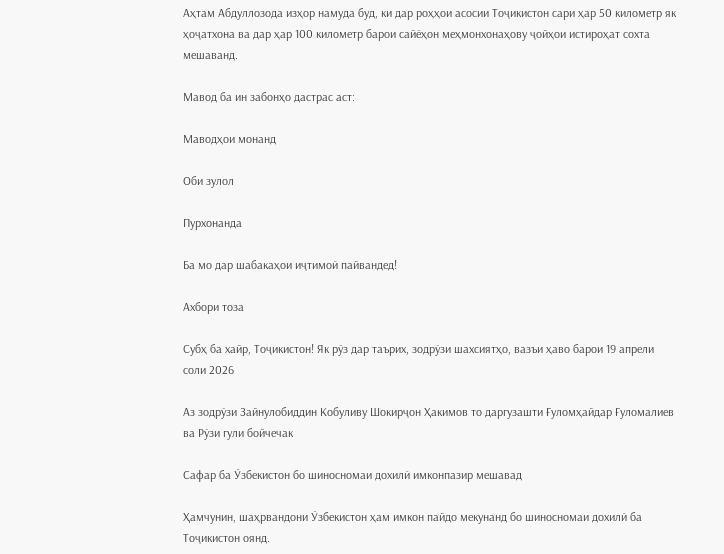Аҳтам Абдуллозода изҳор намуда буд, ки дар роҳҳои асосии Тоҷикистон сари ҳар 50 километр як ҳоҷатхона ва дар ҳар 100 километр барои сайёҳон меҳмонхонаҳову ҷойҳои истироҳат сохта мешаванд.

Мавод ба ин забонҳо дастрас аст:

Маводҳои монанд

Оби зулол

Пурхонанда

Ба мо дар шабакаҳои иҷтимоӣ пайвандед!

Ахбори тоза

Субҳ ба хайр, Тоҷикистон! Як рӯз дар таърих, зодрӯзи шахсиятҳо, вазъи ҳаво барои 19 апрели соли 2026

Аз зодрӯзи Зайнулобиддин Кобуливу Шокирҷон Ҳакимов то даргузашти Ғуломҳайдар Ғуломалиев ва Рӯзи гули бойчечак

Сафар ба Ӯзбекистон бо шиносномаи дохилӣ имконпазир мешавад

Ҳамчунин, шаҳрвандони Ӯзбекистон ҳам имкон пайдо мекунанд бо шиносномаи дохилӣ ба Тоҷикистон оянд.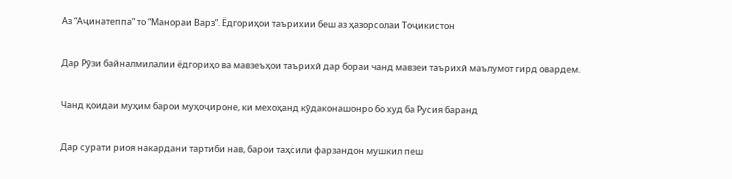Аз “Аҷинатеппа” то “Манораи Варз”. Ёдгориҳои таърихии беш аз ҳазорсолаи Тоҷикистон

Дар Рӯзи байналмилалии ёдгориҳо ва мавзеъҳои таърихӣ дар бораи чанд мавзеи таърихӣ маълумот гирд овардем.

Чанд қоидаи муҳим барои муҳоҷироне, ки мехоҳанд кӯдаконашонро бо худ ба Русия баранд

Дар сурати риоя накардани тартиби нав, барои таҳсили фарзандон мушкил пеш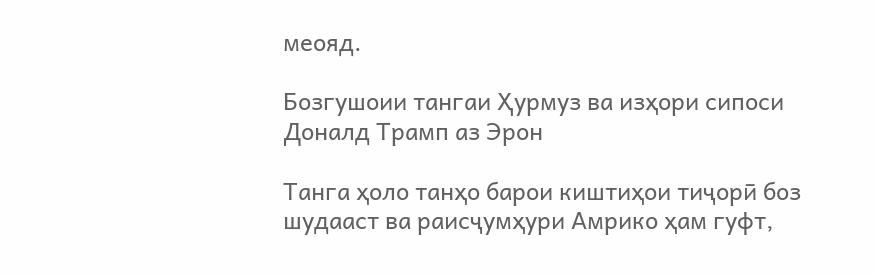меояд.

Бозгушоии тангаи Ҳурмуз ва изҳори сипоси Доналд Трамп аз Эрон

Танга ҳоло танҳо барои киштиҳои тиҷорӣ боз шудааст ва раисҷумҳури Амрико ҳам гуфт,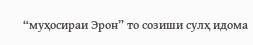“муҳосираи Эрон” то созиши сулҳ идома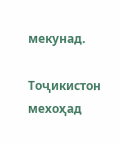мекунад.

Тоҷикистон мехоҳад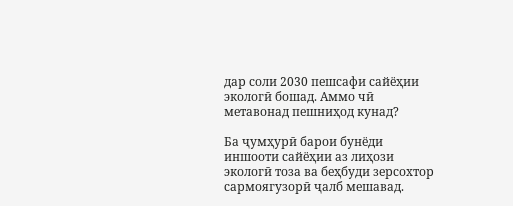дар соли 2030 пешсафи сайёҳии экологӣ бошад. Аммо чӣ метавонад пешниҳод кунад?

Ба ҷумҳурӣ барои бунёди иншооти сайёҳии аз лиҳози экологӣ тоза ва беҳбуди зерсохтор сармоягузорӣ ҷалб мешавад.